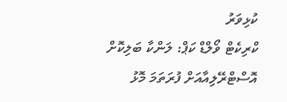ކުޅިވަރު
ކްރިކެޓް ވޯލްޑް ކަޕް: ލަންކާ ބަލިކޮށް އޮސްޓްރޭލިއާއަށް ފުރަތަމަ މޮޅު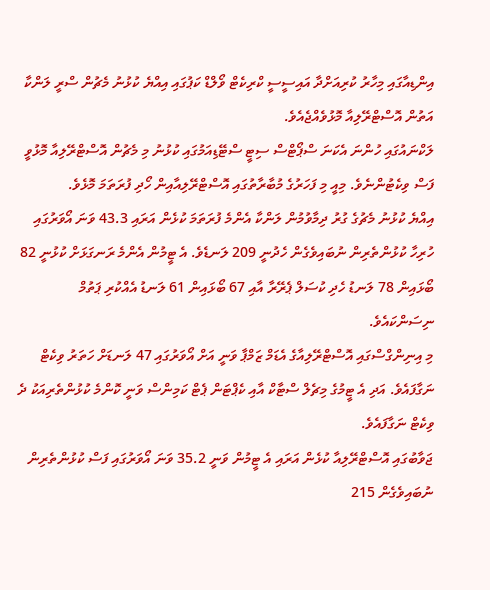އިންޑިއާގައި މިހާރު ކުރިއަށްދާ އައިސީސީ ކްރިކެޓް ވޯލްޑް ކަޕުގައި އިއްޔެ ކުޅުނު މެޗުން ސްރީ ލަންކާ އަތުން އޮސްޓްރޭލިއާ މޮޅުވެއްޖެއެވެ.
ލަކްނައުގައި ހުންނަ އެކަނަ ސްޕޯޓްސް ސިޓީ ސްޓޭޑިއަމުގައި ކުޅުނު މި މެޗުން އޮސްޓްރޭލިއާ މޮޅުވީ ފަސް ވިކެޓުންނެވެ. މިއީ މި ފަހަރުގެ މުބާރާތުގައި އޮސްޓްރޭލިއާއިން ހޯދި ފުރަތަމަ މޮޅެވެ.
އިއްޔެ ކުޅުނު މެޗުގެ ގުރު ދިމާވުމުން ލަންކާ އެންމެ ފުރަތަމަ ކުޅެން އަރައި 43.3 ވަނަ އޯވަރުގައި ހުރިހާ ކުޅުންތެރިން ނުބައިވެގެން ހެދުނީ 209 ލަނޑެވެ. އެ ޓީމުން އެންމެ ރަނގަޅަށް ކުޅުނީ 82 ބޯޅައިން 78 ލަނޑު ހެދި ކުސަލް ޕެރޭރާ އާއި 67 ބޯޅައިން 61 ލަނޑު އެއްކުރި ޕަތުމް ނިސަންކައެވެ.
މި އިނިންގްސްގައި އޮސްޓްރޭލިއާގެ އެޑަމް ޒަމްޕާ ވަނީ އަށް އޯވަރުގައި 47 ލަނޑަށް ހަތަރު ވިކެޓް ނަގާފައެވެ. އަދި އެ ޓީމުގެ މިޗެލް ސްޓާކް އާއި ކެޕްޓަން ޕެޓް ކަމިންސް ވަނީ ކޮންމެ ކުޅުންތެރިއަކު ދެ ވިކެޓް ނަގާފައެވެ.
ޖަވާބުގައި އޮސްޓްރޭލިއާ ކުޅެން އަރައި އެ ޓީމުން ވަނީ 35.2 ވަނަ އޯވަރުގައި ފަސް ކުޅުންތެރިން ނުބައިވެގެން 215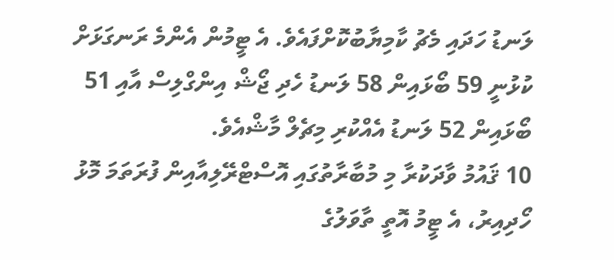ލަނޑު ހަދައި މެޗު ކާމިޔާބުކޮށްފައެވެ. އެ ޓީމުން އެންމެ ރަނގަޅަށް ކުޅުނީ 59 ބޯޅައިން 58 ލަނޑު ހެދި ޖޯޝް އިންގްލިސް އާއި 51 ބޯޅައިން 52 ލަނޑު އެއްކުރި މިޗެލް މާޝްއެވެ.
10 ޤައުމު ވާދަކުރާ މި މުބާރާތުގައި އޮސްޓްރޭލިއާއިން ފުރަތަމަ މޮޅު ހޯދިއިރު، އެ ޓީމު އޮތީ ތާވަލުގެ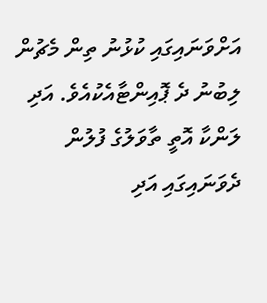އަށްވަނައިގައި ކުޅުނު ތިން މެޗުން ލިބުނު ދެ ޕޮއިންޓާއެކުއެވެ. އަދި ލަންކާ އޮތީ ތާވަލުގެ ފުލުން ދެވަނައިގައި އަދި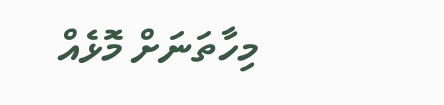މިހާތަނަށް މޮޅެއް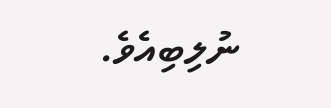ނުލިބިއެވެ.